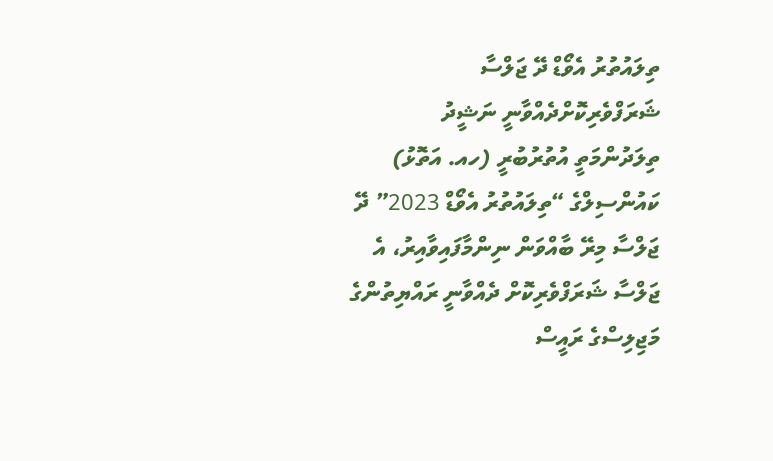ތިލައުތުރު އެވޯޑް ދޭ ޖަލްސާ ޝަރަފްވެރިކޮށްދެއްވާނީ ނަޝީދު
ތިލަދުންމަތީ އުތުރުބުރީ (ހއ. އަތޮޅު) ކައުންސިލްގެ “ތިލައުތުރު އެވޯޑް 2023” ދޭ ޖަލްސާ މިރޭ ބާއްވަން ނިންމާފައިވާއިރު، އެ ޖަލްސާ ޝަރަފްވެރިކޮށް ދެއްވާނީ ރައްޔިތުންގެ މަޖިލިސްގެ ރައީސް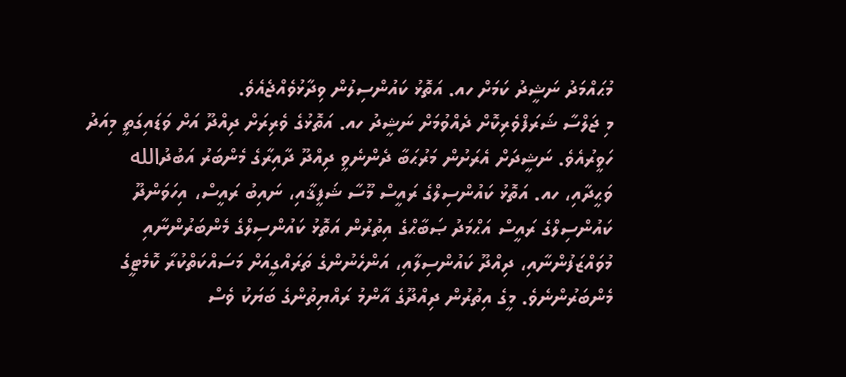މުޙައްމަދު ނަޝީދު ކަމަށް ހއ. އަތޮޅު ކައުންސިލުން ވިދާޅުވެއްޖެއެވެ.
މި ޖަލްސާ ޝަރަފްވެރިކޮށް ދެއްވުމަށް ނަޝީދު ހއ. އަތޮޅުގެ ވެރިރަށް ދިއްދޫ އަށް ވަޑައިގަތީ މިއަދު ހަވީރުއެވެ. ނަޝީދަށް އެރަށުން މަރުޙަބާ ދެންނެވީ ދިއްދޫ ދާއިރާގެ މެންބަރު އަބުދުالله ވަޙީދާއި، ހއ. އަތޮޅު ކައުންސިލްގެ ރައީސް މޫސާ ޝަފީޤާއި، ނައިބު ރައީސް، އިހަވަންދޫ ކައުންސިލްގެ ރައީސް އަޙްމަދު ޞަބާޙްގެ އިތުރުން އަތޮޅު ކައުންސިލްގެ މެންބަރުންނާއި މުވައްޒަފުންނާއި، ދިއްދޫ ކައުންސިލާއި، އަންހެނުންގެ ތަރައްގީއަށް މަސައްކަތްކުރާ ކޮމެޓީގެ މެންބަރުންނެވެ. މީގެ އިތުރުން ދިއްދޫގެ އާންމު ރައްޔިތުންގެ ބަޔަކު ވެސް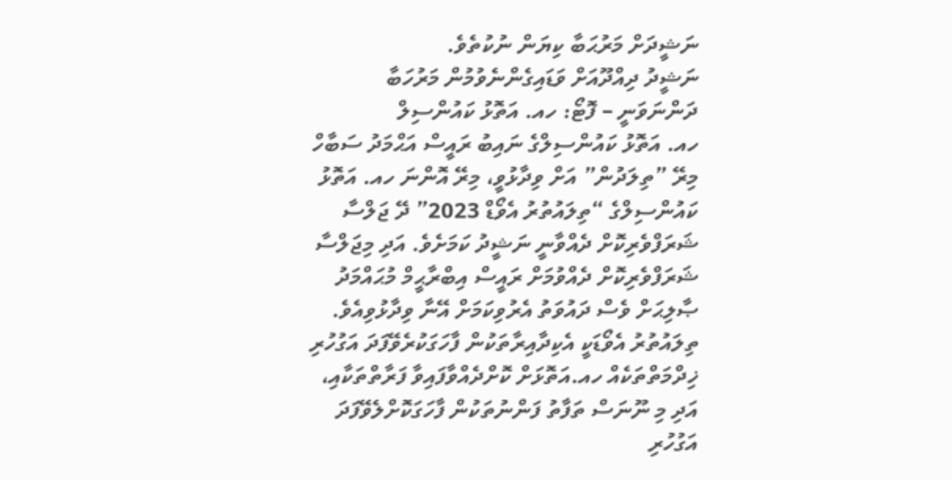ނަޝީދަށް މަރުޙަބާ ކިޔަން ނުކުތެވެ.
ނަޝީދު ދިއްދޫއަށް ވަޑައިގެންނެވުމުން މަރުހަބާ ދަންނަވަނީ – ފޮޓޯ: ހއ. އަތޮޅު ކައުންސިލް
ހއ. އަތޮޅު ކައުންސިލްގެ ނައިބު ރައީސް އަޙްމަދު ސަބާހް މިރޭ ”ތިލަދުން” އަށް ވިދާޅުވީ، މިރޭ އޮންނަ ހއ. އަތޮޅު ކައުންސިލްގެ “ތިލައުތުރު އެވޯޑް 2023” ދޭ ޖަލްސާ ޝަރަފްވެރިކޮށް ދެއްވާނީ ނަޝީދު ކަމަށެވެ. އަދި މިޖަލްސާ ޝަރަފްވެރިކޮށް ދެއްވުމަށް ރައީސް އިބްރާޙީމް މުޙައްމަދު ޞާލިޙަށް ވެސް ދައުވަތު އެރުވިކަމަށް އޭނާ ވިދާޅުވިއެވެ.
ތިލައުތުރު އެވޯޑަކީ އެކިދާއިރާތަކުން ފާހަގަކުރެވޭފަދަ އަގުހުރި ޚިދްމަތްތަކެއް ހއ.އަތޮޅަށް ކޮށްދެއްވާފައިވާ ފަރާތްތަކާއި، އަދި މި ނޫނަސް ތަފާތު ފަންނުތަކުން ފާހަގަކޮށްލެވޭފަދަ އަގުހުރި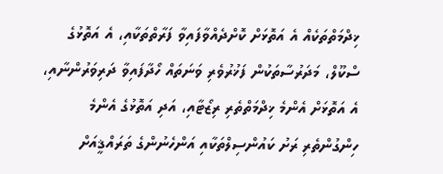ޚިދްމަތްތަކެއް އެ އަތޮޅަށް ކޮށްދެއްވާފައިވާ ފަރާތްތަކާއި، އެ އަތޮޅުގެ ސްކޫލް، މަދަރުސާތަކުން ފަޚުރުވެރި ވަނަތައް ހޯދާފައިވާ ދަރިވަރުންނާއި، އެ އަތޮޅަށް އެންމެ ޚިދްމަތްތެރި ރިޒޯޓާއި، އަދި އަތޮޅުގެ އެންމެ ހިންގުންތެރި ރަށު ކައުންސިލްތަކާއި އަންހެނުންގެ ތަރައްޤީއަށް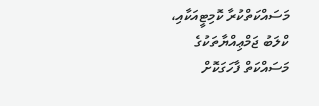މަސައްކަތްކުރާ ކޮމިޓީއަކާއި، ކްލަބު ޖަމްޢިއްޔާތަކުގެ މަސައްކަތް ފާހަގަކޮށް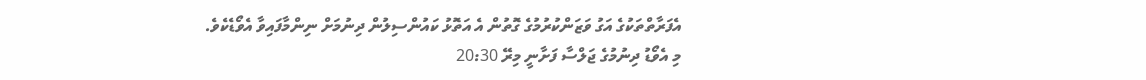އެފަރާތްތަކުގެ އަގު ވަޒަންކުރުމުގެ ގޮތުން އެ އަތޮޅު ކައުންސިލުން ދިނުމަށް ނިންމާފައިވާ އެވޯޑެކެވެ.
މި އެވޯޑު ދިނުމުގެ ޖަލްސާ ފަށާނީ މިރޭ 20:30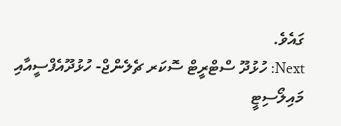ގައެވެ.
Next: ހުޅުދޫ ސްޓްރީޓް ސޮކަރ ޗެލެންޖް- ހުޅުދޫއެފްސީއާއި މައިލޯސިޓީ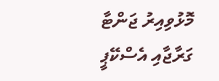މޮޅުވިއިރު ޖަންޓާ ގަރާޖާއި އެސްކޭޕީ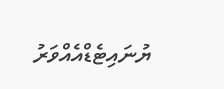ޔުނައިޓެޑްއެއްވަރު